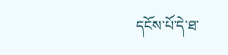དངོས་པོ་དེ་ཐ་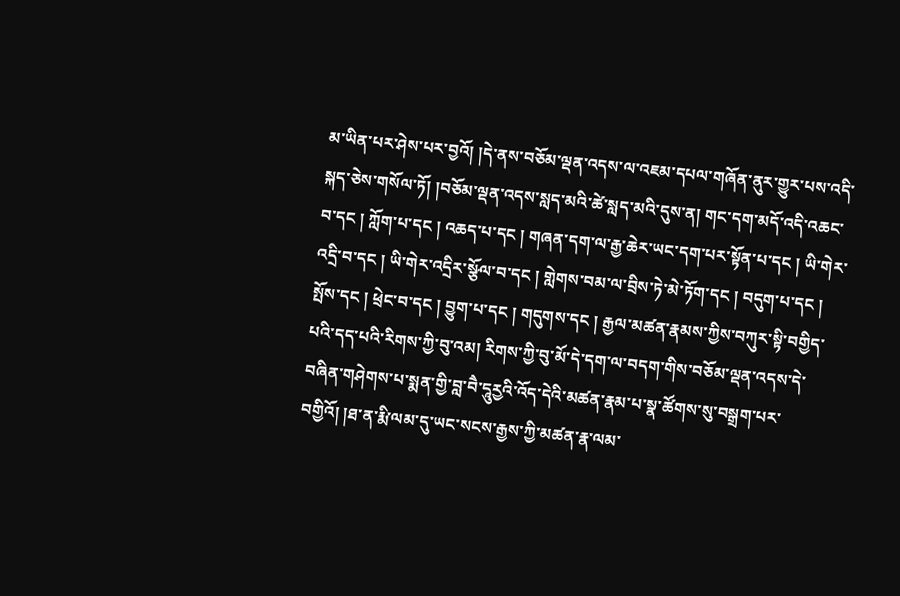མ་ཡིན་པར་ཤེས་པར་བྱའོ། །དེ་ནས་བཅོམ་ལྡན་འདས་ལ་འཇམ་དཔལ་གཞོན་ནུར་གྱུར་པས་འདི་སྐད་ཅེས་གསོལ་ཏོ། །བཅོམ་ལྡན་འདས་སླད་མའི་ཚེ་སླད་མའི་དུས་ན། གང་དག་མདོ་འདི་འཆང་བ་དང ། ཀློག་པ་དང ། འཆད་པ་དང ། གཞན་དག་ལ་རྒྱ་ཆེར་ཡང་དག་པར་སྟོན་པ་དང ། ཡི་གེར་འདྲི་བ་དང ། ཡི་གེར་འདྲིར་སྩོལ་བ་དང ། གླེགས་བམ་ལ་བྲིས་ཏེ་མེ་ཏོག་དང ། བདུག་པ་དང ། སྤོས་དང ། ཕྲེང་བ་དང ། བྱུག་པ་དང ། གདུགས་དང ། རྒྱལ་མཚན་རྣམས་ཀྱིས་བཀུར་སྟི་བགྱིད་པའི་དད་པའི་རིགས་ཀྱི་བུ་འམ། རིགས་ཀྱི་བུ་མོ་དེ་དག་ལ་བདག་གིས་བཅོམ་ལྡན་འདས་དེ་བཞིན་གཤེགས་པ་སྨན་གྱི་བླ་བཻ་དཱུརྱའི་འོད་དེའི་མཚན་རྣམ་པ་སྣ་ཚོགས་སུ་བསྒྲག་པར་བགྱིའོ། །ཐ་ན་རྨི་ལམ་དུ་ཡང་སངས་རྒྱས་ཀྱི་མཚན་རྣ་ལམ་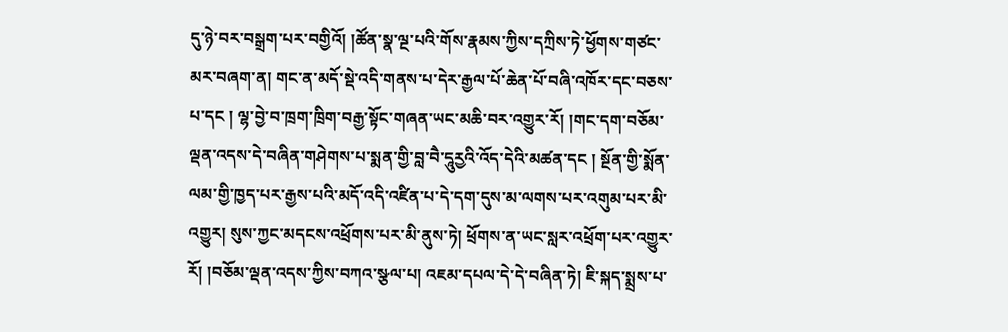དུ་ཉེ་བར་བསྒྲག་པར་བགྱིའོ། །ཚོན་སྣ་ལྔ་པའི་གོས་རྣམས་ཀྱིས་དཀྲིས་ཏེ་ཕྱོགས་གཙང་མར་བཞག་ན། གང་ན་མདོ་སྡེ་འདི་གནས་པ་དེར་རྒྱལ་པོ་ཆེན་པོ་བཞི་འཁོར་དང་བཅས་པ་དང ། ལྷ་བྱེ་བ་ཁྲག་ཁྲིག་བརྒྱ་སྟོང་གཞན་ཡང་མཆི་བར་འགྱུར་རོ། །གང་དག་བཅོམ་ལྡན་འདས་དེ་བཞིན་གཤེགས་པ་སྨན་གྱི་བླ་བཻ་དཱུརྱའི་འོད་དེའི་མཚན་དང ། སྔོན་གྱི་སྨོན་ལམ་གྱི་ཁྱད་པར་རྒྱས་པའི་མདོ་འདི་འཛིན་པ་དེ་དག་དུས་མ་ལགས་པར་འགུམ་པར་མི་འགྱུར། སུས་ཀྱང་མདངས་འཕྲོགས་པར་མི་ནུས་ཏེ། ཕྲོགས་ན་ཡང་སླར་འཕྲོག་པར་འགྱུར་རོ། །བཅོམ་ལྡན་འདས་ཀྱིས་བཀའ་སྩལ་པ། འཇམ་དཔལ་དེ་དེ་བཞིན་ཏེ། ཇི་སྐད་སྨྲས་པ་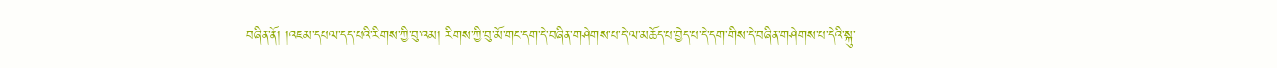བཞིན་ནོ། །འཇམ་དཔལ་དད་པའི་རིགས་ཀྱི་བུ་འམ། རིགས་ཀྱི་བུ་མོ་གང་དག་དེ་བཞིན་གཤེགས་པ་དེ་ལ་མཆོད་པ་བྱེད་པ་དེ་དག་གིས་དེ་བཞིན་གཤེགས་པ་དེའི་སྐུ་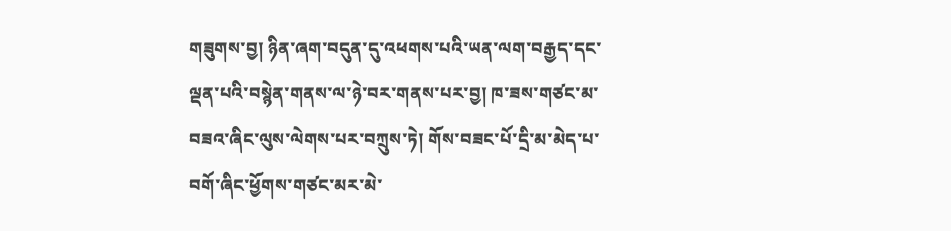གཟུགས་བྱ། ཉིན་ཞག་བདུན་དུ་འཕགས་པའི་ཡན་ལག་བརྒྱད་དང་ལྡན་པའི་བསྙེན་གནས་ལ་ཉེ་བར་གནས་པར་བྱ། ཁ་ཟས་གཙང་མ་བཟའ་ཞིང་ལུས་ལེགས་པར་བཀྲུས་ཏེ། གོས་བཟང་པོ་དྲི་མ་མེད་པ་བགོ་ཞིང་ཕྱོགས་གཙང་མར་མེ་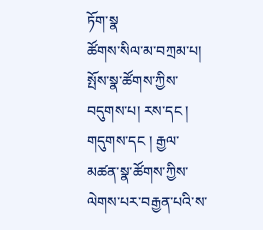ཏོག་སྣ
ཚོགས་སིལ་མ་བཀྲམ་པ། སྤོས་སྣ་ཚོགས་ཀྱིས་བདུགས་པ། རས་དང ། གདུགས་དང ། རྒྱལ་མཚན་སྣ་ཚོགས་ཀྱིས་ལེགས་པར་བརྒྱན་པའི་ས་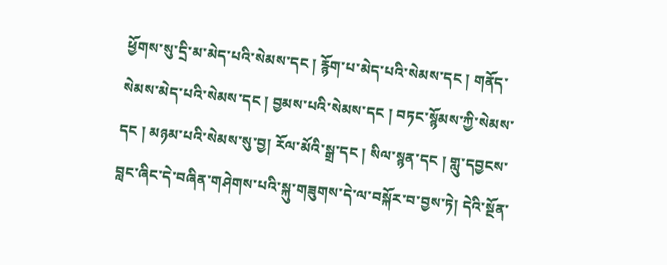ཕྱོགས་སུ་དྲི་མ་མེད་པའི་སེམས་དང ། རྙོག་པ་མེད་པའི་སེམས་དང ། གནོད་སེམས་མེད་པའི་སེམས་དང ། བྱམས་པའི་སེམས་དང ། བཏང་སྙོམས་ཀྱི་སེམས་དང ། མཉམ་པའི་སེམས་སུ་བྱ། རོལ་མོའི་སྒྲ་དང ། སིལ་སྙན་དང ། གླུ་དབྱངས་བླང་ཞིང་དེ་བཞིན་གཤེགས་པའི་སྐུ་གཟུགས་དེ་ལ་བསྐོར་བ་བྱས་ཏེ། དེའི་སྔོན་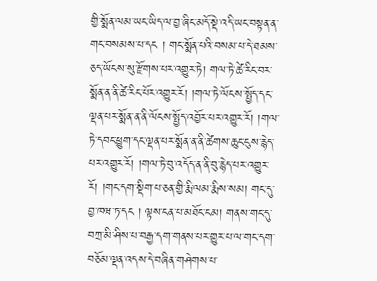གྱི་སྨོན་ལམ་ཡང་ཡིད་ལ་བྱ་ཞིང་མདོ་སྡེ་འདི་ཡང་བསྟན་ན་གང་བསམས་པ་དང ། གང་སྨོན་པའི་བསམ་པ་དེ་ཐམས་ཅད་ཡོངས་སུ་རྫོགས་པར་འགྱུར་ཏེ། གལ་ཏེ་ཚེ་རིང་བར་སྨོན་ན་ནི་ཚེ་རིང་པོར་འགྱུར་རོ། །གལ་ཏེ་ལོངས་སྤྱོད་དང་ལྡན་པར་སྨོན་ན་ནི་ལོངས་སྤྱོད་འབྱོར་པར་འགྱུར་རོ། །གལ་ཏེ་དབང་ཕྱུག་དང་ལྡན་པར་སྨོན་ན་ནི་ཚེགས་ཆུང་ངུས་རྙེད་པར་འགྱུར་རོ། །གལ་ཏེ་བུ་འདོད་ན་ནི་བུ་རྙེད་པར་འགྱུར་རོ། །གང་དག་སྡིག་པ་ཅན་གྱི་རྨི་ལམ་རྨིས་སམ། གང་དུ་བྱ་ཁཝ་ཏ་དང ། ལྟས་ངན་པ་མཐོང་ངམ། གནས་གང་དུ་བཀྲ་མི་ཤིས་པ་བརྒྱ་དག་གནས་པར་གྱུར་པ་ལ་གང་དག་བཅོམ་ལྡན་འདས་དེ་བཞིན་གཤེགས་པ་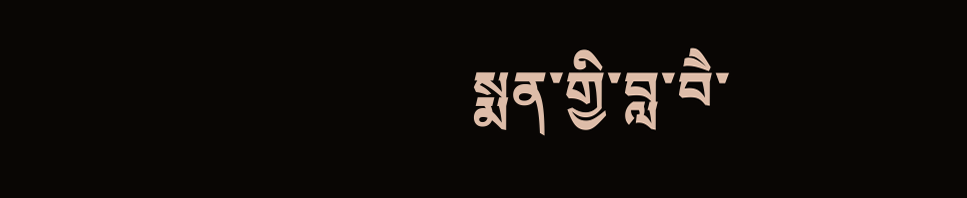སྨན་གྱི་བླ་བཻ་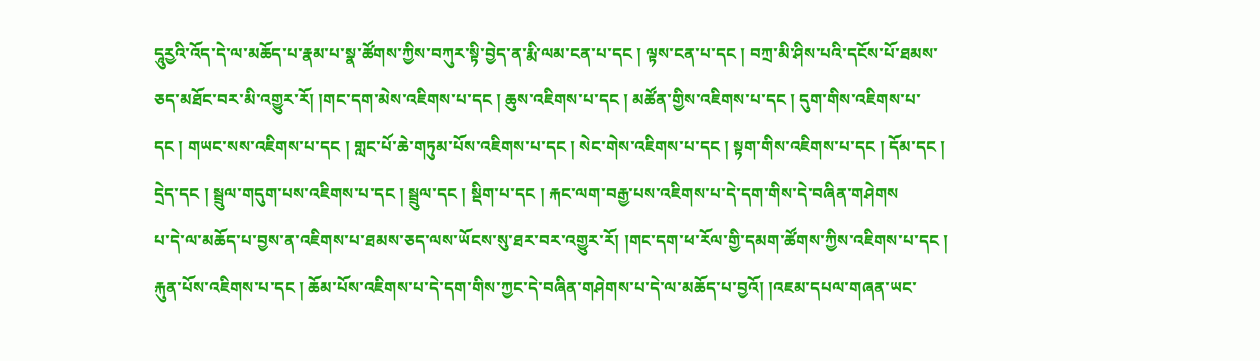དཱུརྱའི་འོད་དེ་ལ་མཆོད་པ་རྣམ་པ་སྣ་ཚོགས་ཀྱིས་བཀུར་སྟི་བྱེད་ན་རྨི་ལམ་ངན་པ་དང ། ལྟས་ངན་པ་དང ། བཀྲ་མི་ཤིས་པའི་དངོས་པོ་ཐམས་ཅད་མཐོང་བར་མི་འགྱུར་རོ། །གང་དག་མེས་འཇིགས་པ་དང ། ཆུས་འཇིགས་པ་དང ། མཚོན་གྱིས་འཇིགས་པ་དང ། དུག་གིས་འཇིགས་པ་དང ། གཡང་སས་འཇིགས་པ་དང ། གླང་པོ་ཆེ་གཏུམ་པོས་འཇིགས་པ་དང ། སེང་གེས་འཇིགས་པ་དང ། སྟག་གིས་འཇིགས་པ་དང ། དོམ་དང ། དྲེད་དང ། སྦྲུལ་གདུག་པས་འཇིགས་པ་དང ། སྦྲུལ་དང ། སྡིག་པ་དང ། རྐང་ལག་བརྒྱ་པས་འཇིགས་པ་དེ་དག་གིས་དེ་བཞིན་གཤེགས
པ་དེ་ལ་མཆོད་པ་བྱས་ན་འཇིགས་པ་ཐམས་ཅད་ལས་ཡོངས་སུ་ཐར་བར་འགྱུར་རོ། །གང་དག་ཕ་རོལ་གྱི་དམག་ཚོགས་ཀྱིས་འཇིགས་པ་དང ། རྐུན་པོས་འཇིགས་པ་དང ། ཆོམ་པོས་འཇིགས་པ་དེ་དག་གིས་ཀྱང་དེ་བཞིན་གཤེགས་པ་དེ་ལ་མཆོད་པ་བྱའོ། །འཇམ་དཔལ་གཞན་ཡང་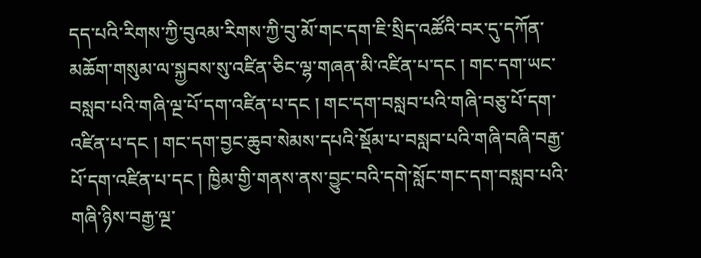དད་པའི་རིགས་ཀྱི་བུའམ་རིགས་ཀྱི་བུ་མོ་གང་དག་ཇི་སྲིད་འཚོའི་བར་དུ་དཀོན་མཆོག་གསུམ་ལ་སྐྱབས་སུ་འཛིན་ཅིང་ལྷ་གཞན་མི་འཛིན་པ་དང ། གང་དག་ཡང་བསླབ་པའི་གཞི་ལྔ་པོ་དག་འཛིན་པ་དང ། གང་དག་བསླབ་པའི་གཞི་བཅུ་པོ་དག་འཛིན་པ་དང ། གང་དག་བྱང་ཆུབ་སེམས་དཔའི་སྡོམ་པ་བསླབ་པའི་གཞི་བཞི་བརྒྱ་པོ་དག་འཛིན་པ་དང ། ཁྱིམ་གྱི་གནས་ནས་བྱུང་བའི་དགེ་སློང་གང་དག་བསླབ་པའི་གཞི་ཉིས་བརྒྱ་ལྔ་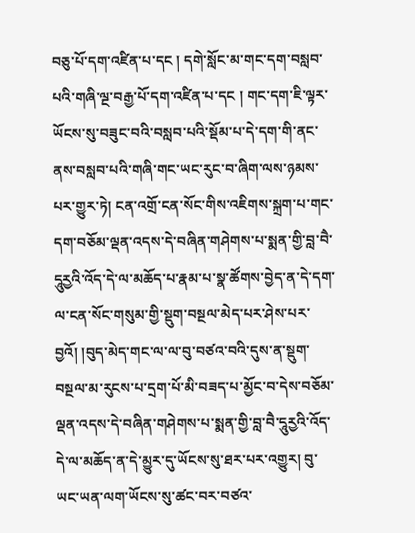བཅུ་པོ་དག་འཛིན་པ་དང ། དགེ་སློང་མ་གང་དག་བསླབ་པའི་གཞི་ལྔ་བརྒྱ་པོ་དག་འཛིན་པ་དང ། གང་དག་ཇི་ལྟར་ཡོངས་སུ་བཟུང་བའི་བསླབ་པའི་སྡོམ་པ་དེ་དག་གི་ནང་ནས་བསླབ་པའི་གཞི་གང་ཡང་རུང་བ་ཞིག་ལས་ཉམས་པར་གྱུར་ཏེ། ངན་འགྲོ་ངན་སོང་གིས་འཇིགས་སྐྲག་པ་གང་དག་བཅོམ་ལྡན་འདས་དེ་བཞིན་གཤེགས་པ་སྨན་གྱི་བླ་བཻ་དཱུརྱའི་འོད་དེ་ལ་མཆོད་པ་རྣམ་པ་སྣ་ཚོགས་བྱེད་ན་དེ་དག་ལ་ངན་སོང་གསུམ་གྱི་སྡུག་བསྔལ་མེད་པར་ཤེས་པར་བྱའོ། །བུད་མེད་གང་ལ་ལ་བུ་བཙའ་བའི་དུས་ན་སྡུག་བསྔལ་མ་རུངས་པ་དྲག་པོ་མི་བཟད་པ་མྱོང་བ་དེས་བཅོམ་ལྡན་འདས་དེ་བཞིན་གཤེགས་པ་སྨན་གྱི་བླ་བཻ་དཱུརྱའི་འོད་དེ་ལ་མཆོད་ན་དེ་མྱུར་དུ་ཡོངས་སུ་ཐར་པར་འགྱུར། བུ་ཡང་ཡན་ལག་ཡོངས་སུ་ཚང་བར་བཙའ་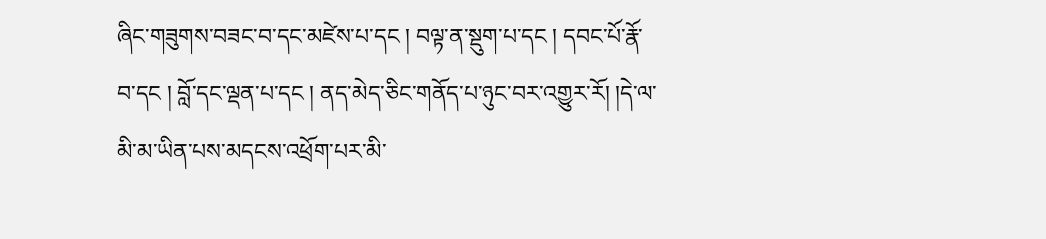ཞིང་གཟུགས་བཟང་བ་དང་མཛེས་པ་དང ། བལྟ་ན་སྡུག་པ་དང ། དབང་པོ་རྣོ་བ་དང ། བློ་དང་ལྡན་པ་དང ། ནད་མེད་ཅིང་གནོད་པ་ཉུང་བར་འགྱུར་རོ། །དེ་ལ་མི་མ་ཡིན་པས་མདངས་འཕྲོག་པར་མི་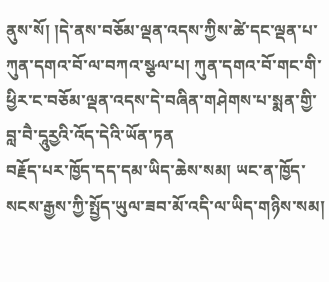ནུས་སོ། །དེ་ནས་བཅོམ་ལྡན་འདས་ཀྱིས་ཚེ་དང་ལྡན་པ་ཀུན་དགའ་བོ་ལ་བཀའ་སྩལ་པ། ཀུན་དགའ་བོ་གང་གི་ཕྱིར་ང་བཅོམ་ལྡན་འདས་དེ་བཞིན་གཤེགས་པ་སྨན་གྱི་བླ་བཻ་དཱུརྱའི་འོད་དེའི་ཡོན་ཏན
བརྗོད་པར་ཁྱོད་དད་དམ་ཡིད་ཆེས་སམ། ཡང་ན་ཁྱོད་སངས་རྒྱས་ཀྱི་སྤྱོད་ཡུལ་ཟབ་མོ་འདི་ལ་ཡིད་གཉིས་སམ།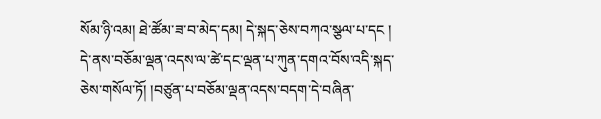སོམ་ཉི་འམ། ཐེ་ཚོམ་ཟ་བ་མེད་དམ། དེ་སྐད་ཅེས་བཀའ་སྩལ་པ་དང ། དེ་ནས་བཅོམ་ལྡན་འདས་ལ་ཚེ་དང་ལྡན་པ་ཀུན་དགའ་བོས་འདི་སྐད་ཅེས་གསོལ་ཏོ། །བཙུན་པ་བཅོམ་ལྡན་འདས་བདག་དེ་བཞིན་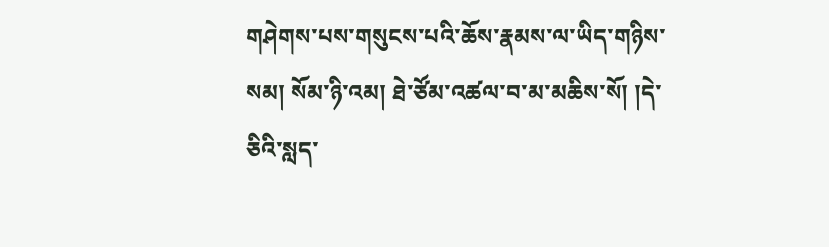གཤེགས་པས་གསུངས་པའི་ཆོས་རྣམས་ལ་ཡིད་གཉིས་སམ། སོམ་ཉི་འམ། ཐེ་ཙོམ་འཚལ་བ་མ་མཆིས་སོ། །དེ་ཅིའི་སླད་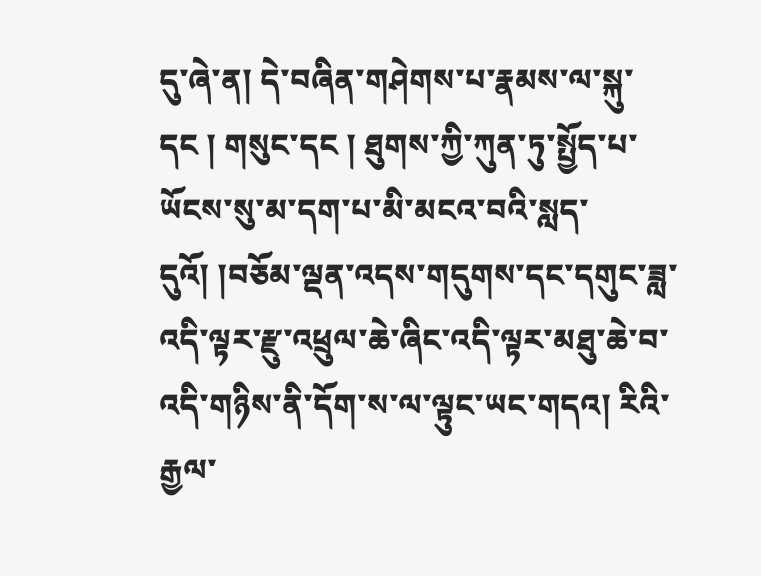དུ་ཞེ་ན། དེ་བཞིན་གཤེགས་པ་རྣམས་ལ་སྐུ་དང ། གསུང་དང ། ཐུགས་ཀྱི་ཀུན་ཏུ་སྤྱོད་པ་ཡོངས་སུ་མ་དག་པ་མི་མངའ་བའི་སླད་དུའོ། །བཅོམ་ལྡན་འདས་གདུགས་དང་དགུང་ཟླ་འདི་ལྟར་རྫུ་འཕྲུལ་ཆེ་ཞིང་འདི་ལྟར་མཐུ་ཆེ་བ་འདི་གཉིས་ནི་དོག་ས་ལ་ལྟུང་ཡང་གདའ། རིའི་རྒྱལ་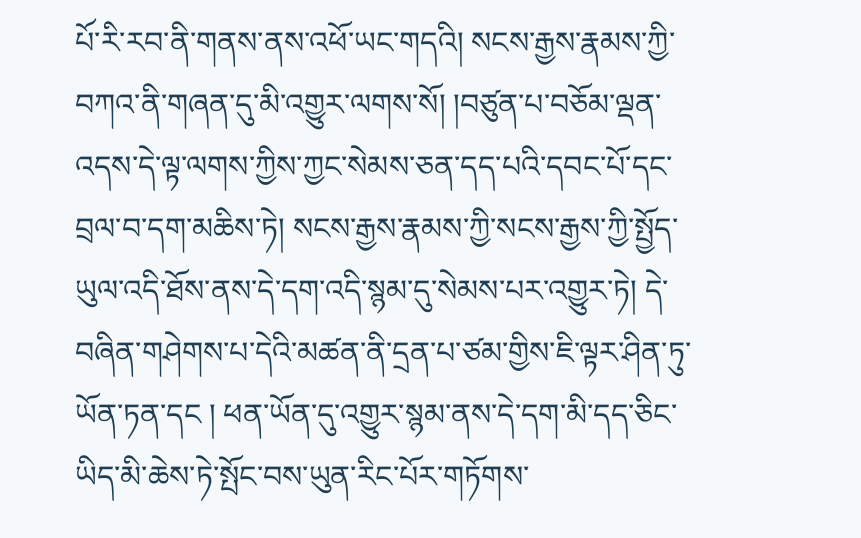པོ་རི་རབ་ནི་གནས་ནས་འཕོ་ཡང་གདའི། སངས་རྒྱས་རྣམས་ཀྱི་བཀའ་ནི་གཞན་དུ་མི་འགྱུར་ལགས་སོ། །བཙུན་པ་བཅོམ་ལྡན་འདས་དེ་ལྟ་ལགས་ཀྱིས་ཀྱང་སེམས་ཅན་དད་པའི་དབང་པོ་དང་བྲལ་བ་དག་མཆིས་ཏེ། སངས་རྒྱས་རྣམས་ཀྱི་སངས་རྒྱས་ཀྱི་སྤྱོད་ཡུལ་འདི་ཐོས་ནས་དེ་དག་འདི་སྙམ་དུ་སེམས་པར་འགྱུར་ཏེ། དེ་བཞིན་གཤེགས་པ་དེའི་མཚན་ནི་དྲན་པ་ཙམ་གྱིས་ཇི་ལྟར་ཤིན་ཏུ་ཡོན་ཏན་དང ། ཕན་ཡོན་དུ་འགྱུར་སྙམ་ནས་དེ་དག་མི་དད་ཅིང་ཡིད་མི་ཆེས་ཏེ་སྤོང་བས་ཡུན་རིང་པོར་གཏོགས་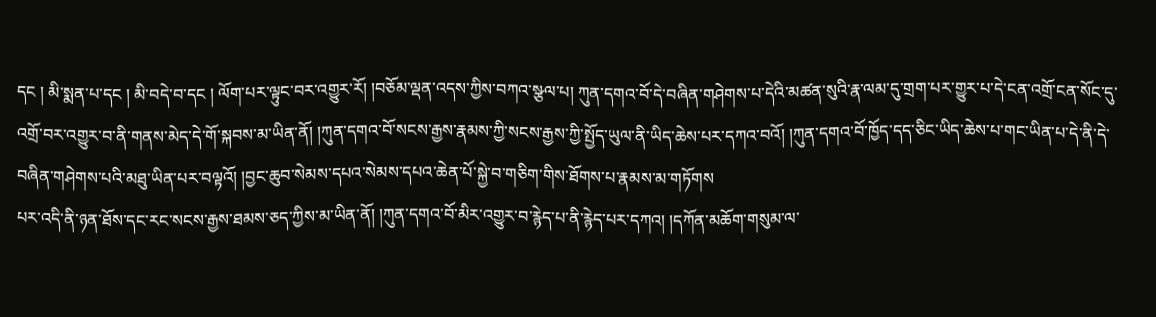དང ། མི་སྨན་པ་དང ། མི་བདེ་བ་དང ། ལོག་པར་ལྟུང་བར་འགྱུར་རོ། །བཅོམ་ལྡན་འདས་ཀྱིས་བཀའ་སྩལ་པ། ཀུན་དགའ་བོ་དེ་བཞིན་གཤེགས་པ་དེའི་མཚན་སུའི་རྣ་ལམ་དུ་གྲག་པར་གྱུར་པ་དེ་ངན་འགྲོ་ངན་སོང་དུ་འགྲོ་བར་འགྱུར་བ་ནི་གནས་མེད་དེ་གོ་སྐབས་མ་ཡིན་ནོ། །ཀུན་དགའ་བོ་སངས་རྒྱས་རྣམས་ཀྱི་སངས་རྒྱས་ཀྱི་སྤྱོད་ཡུལ་ནི་ཡིད་ཆེས་པར་དཀའ་བའོ། །ཀུན་དགའ་བོ་ཁྱོད་དད་ཅིང་ཡིད་ཆེས་པ་གང་ཡིན་པ་དེ་ནི་དེ་བཞིན་གཤེགས་པའི་མཐུ་ཡིན་པར་བལྟའོ། །བྱང་ཆུབ་སེམས་དཔའ་སེམས་དཔའ་ཆེན་པོ་སྐྱེ་བ་གཅིག་གིས་ཐོགས་པ་རྣམས་མ་གཏོགས
པར་འདི་ནི་ཉན་ཐོས་དང་རང་སངས་རྒྱས་ཐམས་ཅད་ཀྱིས་མ་ཡིན་ནོ། །ཀུན་དགའ་བོ་མིར་འགྱུར་བ་རྙེད་པ་ནི་རྙེད་པར་དཀའ། །དཀོན་མཆོག་གསུམ་ལ་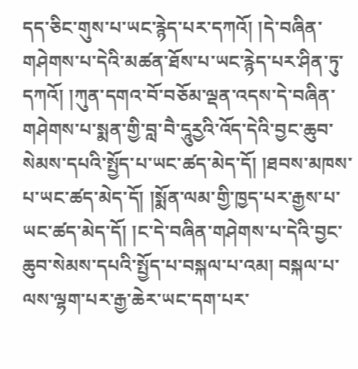དད་ཅིང་གུས་པ་ཡང་རྙེད་པར་དཀའོ། །དེ་བཞིན་གཤེགས་པ་དེའི་མཚན་ཐོས་པ་ཡང་རྙེད་པར་ཤིན་ཏུ་དཀའོ། །ཀུན་དགའ་བོ་བཅོམ་ལྡན་འདས་དེ་བཞིན་གཤེགས་པ་སྨན་གྱི་བླ་བཻ་དཱུརྱའི་འོད་དེའི་བྱང་ཆུབ་སེམས་དཔའི་སྤྱོད་པ་ཡང་ཚད་མེད་དོ། །ཐབས་མཁས་པ་ཡང་ཚད་མེད་དོ། །སྨོན་ལམ་གྱི་ཁྱད་པར་རྒྱས་པ་ཡང་ཚད་མེད་དོ། །ང་དེ་བཞིན་གཤེགས་པ་དེའི་བྱང་ཆུབ་སེམས་དཔའི་སྤྱོད་པ་བསྐལ་པ་འམ། བསྐལ་པ་ལས་ལྷག་པར་རྒྱ་ཆེར་ཡང་དག་པར་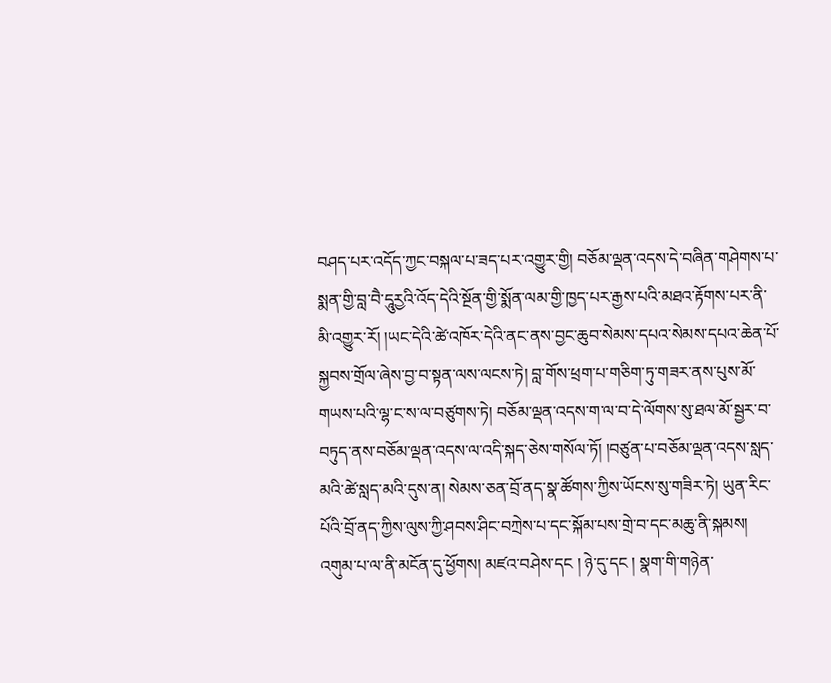བཤད་པར་འདོད་ཀྱང་བསྐལ་པ་ཟད་པར་འགྱུར་གྱི། བཅོམ་ལྡན་འདས་དེ་བཞིན་གཤེགས་པ་སྨན་གྱི་བླ་བཻ་དཱུརྱའི་འོད་དེའི་སྔོན་གྱི་སྨོན་ལམ་གྱི་ཁྱད་པར་རྒྱས་པའི་མཐའ་རྟོགས་པར་ནི་མི་འགྱུར་རོ། །ཡང་དེའི་ཚེ་འཁོར་དེའི་ནང་ནས་བྱང་ཆུབ་སེམས་དཔའ་སེམས་དཔའ་ཆེན་པོ་སྐྱབས་གྲོལ་ཞེས་བྱ་བ་སྟན་ལས་ལངས་ཏེ། བླ་གོས་ཕྲག་པ་གཅིག་ཏུ་གཟར་ནས་པུས་མོ་གཡས་པའི་ལྷ་ང་ས་ལ་བཙུགས་ཏེ། བཅོམ་ལྡན་འདས་ག་ལ་བ་དེ་ལོགས་སུ་ཐལ་མོ་སྦྱར་བ་བཏུད་ནས་བཅོམ་ལྡན་འདས་ལ་འདི་སྐད་ཅེས་གསོལ་ཏོ། །བཙུན་པ་བཅོམ་ལྡན་འདས་སླད་མའི་ཚེ་སླད་མའི་དུས་ན། སེམས་ཅན་བྲོ་ནད་སྣ་ཚོགས་ཀྱིས་ཡོངས་སུ་གཟིར་ཏེ། ཡུན་རིང་པོའི་བྲོ་ནད་ཀྱིས་ལུས་ཀྱི་ཤབས་ཤིང་བཀྲེས་པ་དང་སྐོམ་པས་གྲེ་བ་དང་མཆུ་ནི་སྐམས། འགུམ་པ་ལ་ནི་མངོན་དུ་ཕྱོགས། མཛའ་བཤེས་དང ། ཉེ་དུ་དང ། སྣག་གི་གཉེན་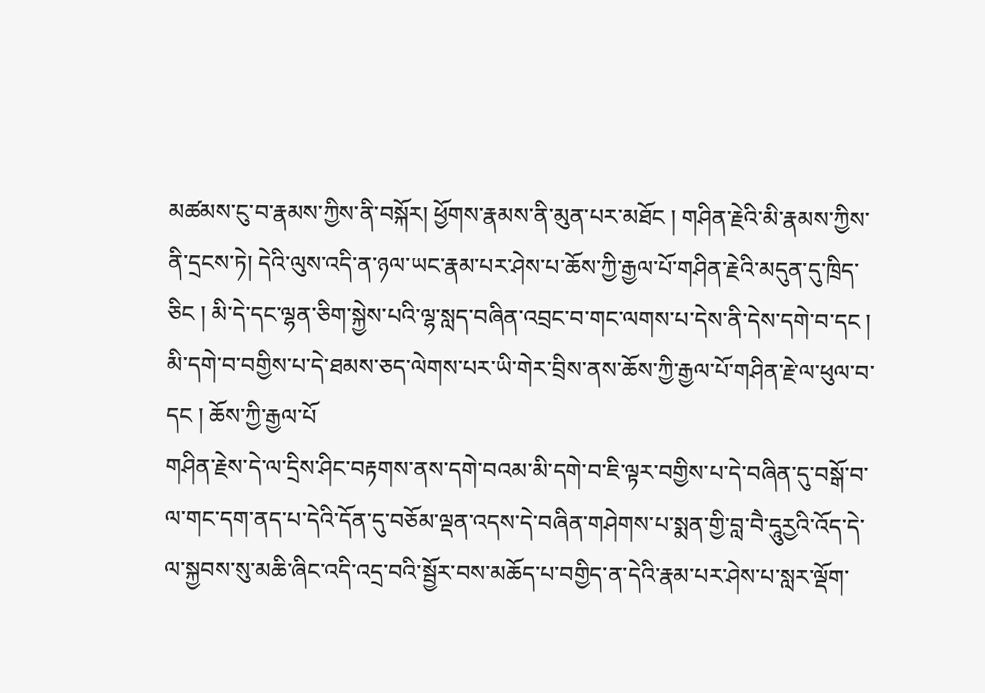མཚམས་ངུ་བ་རྣམས་ཀྱིས་ནི་བསྐོར། ཕྱོགས་རྣམས་ནི་མུན་པར་མཐོང ། གཤིན་རྗེའི་མི་རྣམས་ཀྱིས་ནི་དྲངས་ཏེ། དེའི་ལུས་འདི་ན་ཉལ་ཡང་རྣམ་པར་ཤེས་པ་ཆོས་ཀྱི་རྒྱལ་པོ་གཤིན་རྗེའི་མདུན་དུ་ཁྲིད་ཅིང ། མི་དེ་དང་ལྷན་ཅིག་སྐྱེས་པའི་ལྷ་སླད་བཞིན་འབྲང་བ་གང་ལགས་པ་དེས་ནི་དེས་དགེ་བ་དང ། མི་དགེ་བ་བགྱིས་པ་དེ་ཐམས་ཅད་ལེགས་པར་ཡི་གེར་བྲིས་ནས་ཆོས་ཀྱི་རྒྱལ་པོ་གཤིན་རྗེ་ལ་ཕུལ་བ་དང ། ཆོས་ཀྱི་རྒྱལ་པོ
གཤིན་རྗེས་དེ་ལ་དྲིས་ཤིང་བརྟགས་ནས་དགེ་བའམ་མི་དགེ་བ་ཇི་ལྟར་བགྱིས་པ་དེ་བཞིན་དུ་བསྒོ་བ་ལ་གང་དག་ནད་པ་དེའི་དོན་དུ་བཅོམ་ལྡན་འདས་དེ་བཞིན་གཤེགས་པ་སྨན་གྱི་བླ་བཻ་དཱུརྱའི་འོད་དེ་ལ་སྐྱབས་སུ་མཆི་ཞིང་འདི་འདྲ་བའི་སྦྱོར་བས་མཆོད་པ་བགྱིད་ན་དེའི་རྣམ་པར་ཤེས་པ་སླར་ལྡོག་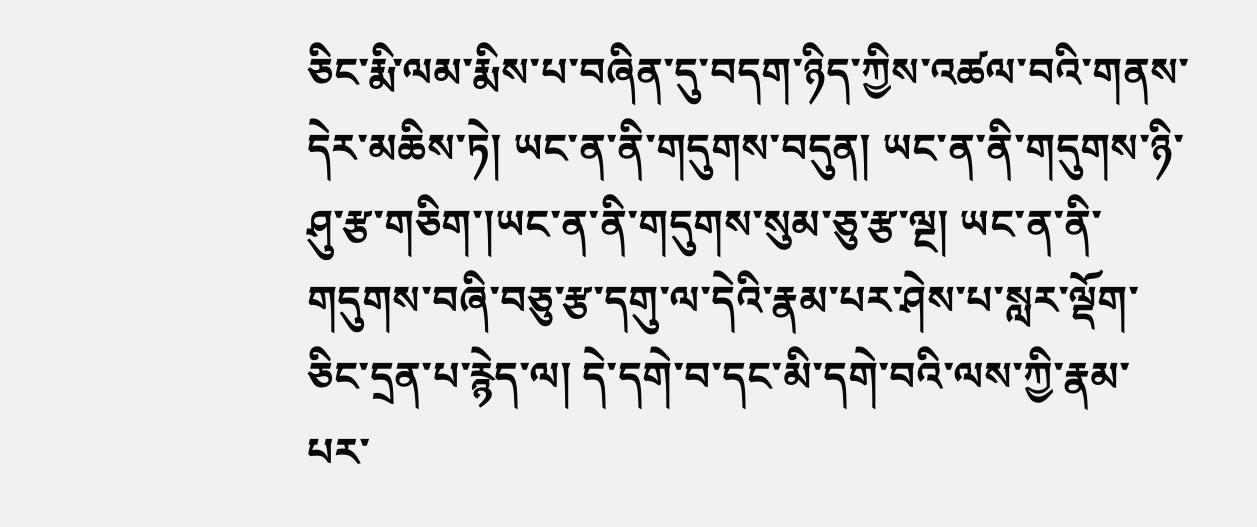ཅིང་རྨི་ལམ་རྨིས་པ་བཞིན་དུ་བདག་ཉིད་ཀྱིས་འཚལ་བའི་གནས་དེར་མཆིས་ཏེ། ཡང་ན་ནི་གདུགས་བདུན། ཡང་ན་ནི་གདུགས་ཉི་ཤུ་རྩ་གཅིག་།ཡང་ན་ནི་གདུགས་སུམ་ཅུ་རྩ་ལྔ། ཡང་ན་ནི་གདུགས་བཞི་བཅུ་རྩ་དགུ་ལ་དེའི་རྣམ་པར་ཤེས་པ་སླར་ལྡོག་ཅིང་དྲན་པ་རྙེད་ལ། དེ་དགེ་བ་དང་མི་དགེ་བའི་ལས་ཀྱི་རྣམ་པར་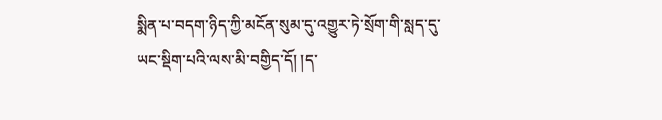སྨིན་པ་བདག་ཉིད་ཀྱི་མངོན་སུམ་དུ་འགྱུར་ཏེ་སྲོག་གི་སླད་དུ་ཡང་སྡིག་པའི་ལས་མི་བགྱིད་དོ། །ད་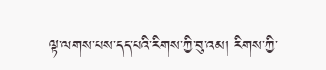ལྟ་ལགས་པས་དད་པའི་རིགས་ཀྱི་བུ་འམ། རིགས་ཀྱི་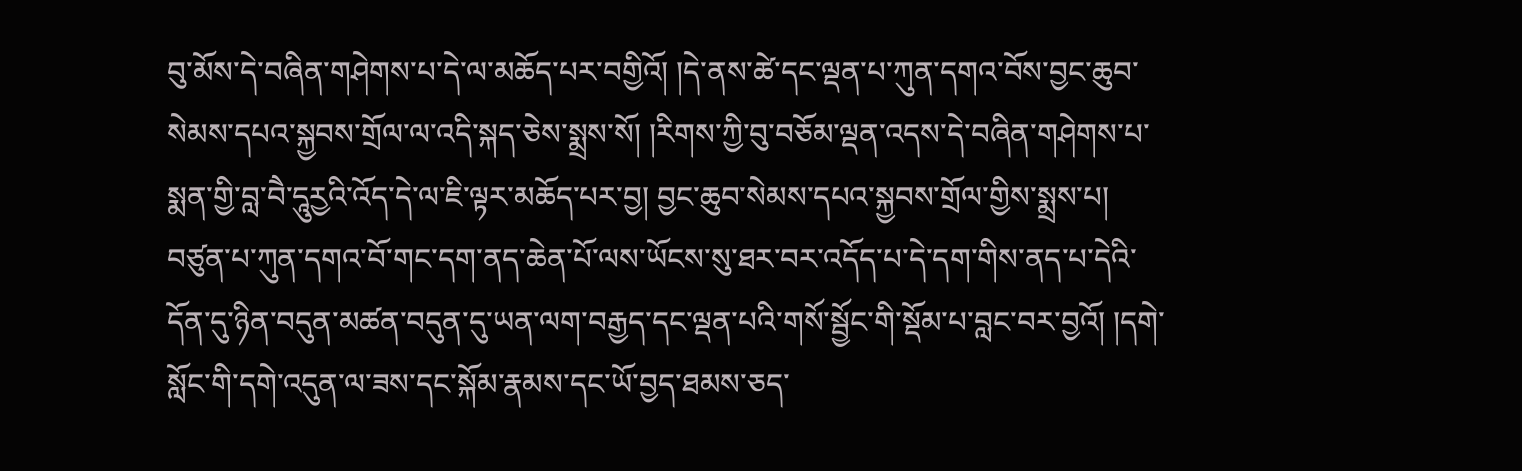བུ་མོས་དེ་བཞིན་གཤེགས་པ་དེ་ལ་མཆོད་པར་བགྱིའོ། །དེ་ནས་ཚེ་དང་ལྡན་པ་ཀུན་དགའ་བོས་བྱང་ཆུབ་སེམས་དཔའ་སྐྱབས་གྲོལ་ལ་འདི་སྐད་ཅེས་སྨྲས་སོ། །རིགས་ཀྱི་བུ་བཅོམ་ལྡན་འདས་དེ་བཞིན་གཤེགས་པ་སྨན་གྱི་བླ་བཻ་དཱུརྱའི་འོད་དེ་ལ་ཇི་ལྟར་མཆོད་པར་བྱ། བྱང་ཆུབ་སེམས་དཔའ་སྐྱབས་གྲོལ་གྱིས་སྨྲས་པ། བཙུན་པ་ཀུན་དགའ་བོ་གང་དག་ནད་ཆེན་པོ་ལས་ཡོངས་སུ་ཐར་བར་འདོད་པ་དེ་དག་གིས་ནད་པ་དེའི་དོན་དུ་ཉིན་བདུན་མཚན་བདུན་དུ་ཡན་ལག་བརྒྱད་དང་ལྡན་པའི་གསོ་སྦྱོང་གི་སྡོམ་པ་བླང་བར་བྱའོ། །དགེ་སློང་གི་དགེ་འདུན་ལ་ཟས་དང་སྐོམ་རྣམས་དང་ཡོ་བྱད་ཐམས་ཅད་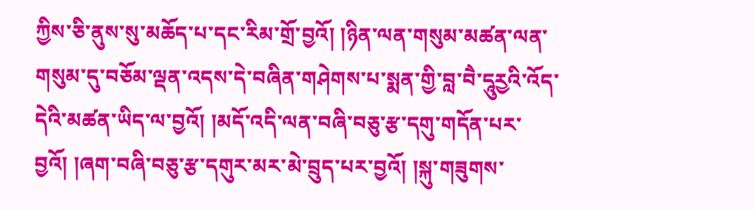ཀྱིས་ཅི་ནུས་སུ་མཆོད་པ་དང་རིམ་གྲོ་བྱའོ། །ཉིན་ལན་གསུམ་མཚན་ལན་གསུམ་དུ་བཅོམ་ལྡན་འདས་དེ་བཞིན་གཤེགས་པ་སྨན་གྱི་བླ་བཻ་དཱུརྱའི་འོད་དེའི་མཚན་ཡིད་ལ་བྱའོ། །མདོ་འདི་ལན་བཞི་བཅུ་རྩ་དགུ་གདོན་པར་བྱའོ། །ཞག་བཞི་བཅུ་རྩ་དགུར་མར་མེ་བྲུད་པར་བྱའོ། །སྐུ་གཟུགས་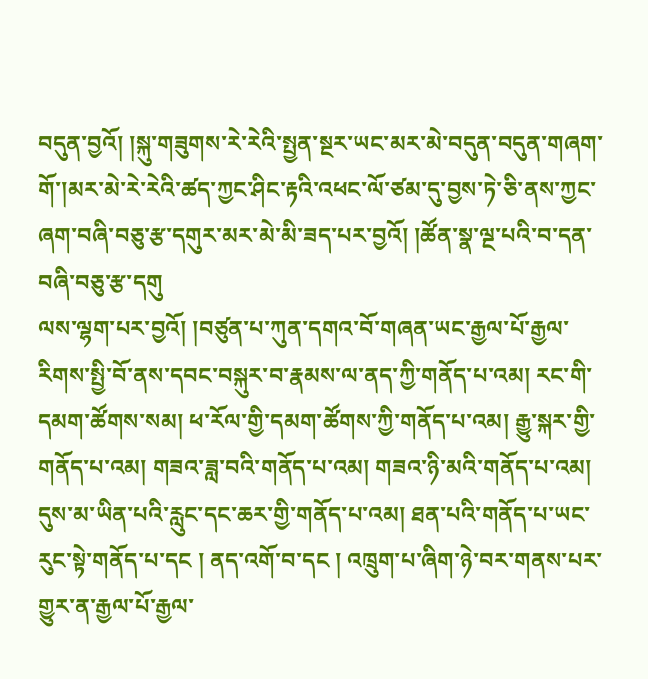བདུན་བྱའོ། །སྐུ་གཟུགས་རེ་རེའི་སྤྱན་སྔར་ཡང་མར་མེ་བདུན་བདུན་གཞག་གོ་།མར་མེ་རེ་རེའི་ཚད་ཀྱང་ཤིང་རྟའི་འཕང་ལོ་ཙམ་དུ་བྱས་ཏེ་ཅི་ནས་ཀྱང་ཞག་བཞི་བཅུ་རྩ་དགུར་མར་མེ་མི་ཟད་པར་བྱའོ། །ཚོན་སྣ་ལྔ་པའི་བ་དན་བཞི་བཅུ་རྩ་དགུ
ལས་ལྷག་པར་བྱའོ། །བཙུན་པ་ཀུན་དགའ་བོ་གཞན་ཡང་རྒྱལ་པོ་རྒྱལ་རིགས་སྤྱི་བོ་ནས་དབང་བསྐུར་བ་རྣམས་ལ་ནད་ཀྱི་གནོད་པ་འམ། རང་གི་དམག་ཚོགས་སམ། ཕ་རོལ་གྱི་དམག་ཚོགས་ཀྱི་གནོད་པ་འམ། རྒྱུ་སྐར་གྱི་གནོད་པ་འམ། གཟའ་ཟླ་བའི་གནོད་པ་འམ། གཟའ་ཉི་མའི་གནོད་པ་འམ། དུས་མ་ཡིན་པའི་རླུང་དང་ཆར་གྱི་གནོད་པ་འམ། ཐན་པའི་གནོད་པ་ཡང་རུང་སྟེ་གནོད་པ་དང ། ནད་འགོ་བ་དང ། འཁྲུག་པ་ཞིག་ཉེ་བར་གནས་པར་གྱུར་ན་རྒྱལ་པོ་རྒྱལ་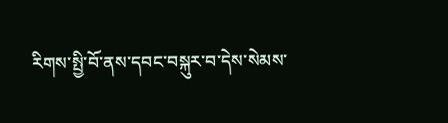རིགས་སྤྱི་བོ་ནས་དབང་བསྐུར་བ་དེས་སེམས་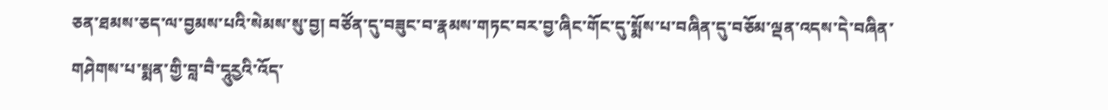ཅན་ཐམས་ཅད་ལ་བྱམས་པའི་སེམས་སུ་བྱ། བཙོན་དུ་བཟུང་བ་རྣམས་གཏང་བར་བྱ་ཞིང་གོང་དུ་སྨོས་པ་བཞིན་དུ་བཅོམ་ལྡན་འདས་དེ་བཞིན་གཤེགས་པ་སྨན་གྱི་བླ་བཻ་དཱུརྱའི་འོད་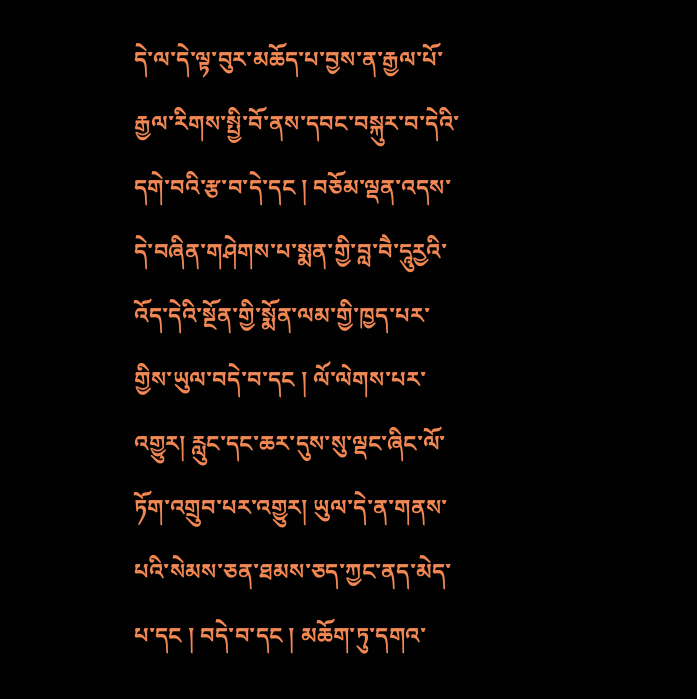དེ་ལ་དེ་ལྟ་བུར་མཆོད་པ་བྱས་ན་རྒྱལ་པོ་རྒྱལ་རིགས་སྤྱི་བོ་ནས་དབང་བསྐུར་བ་དེའི་དགེ་བའི་རྩ་བ་དེ་དང ། བཅོམ་ལྡན་འདས་དེ་བཞིན་གཤེགས་པ་སྨན་གྱི་བླ་བཻ་དཱུརྱའི་འོད་དེའི་སྔོན་གྱི་སྨོན་ལམ་གྱི་ཁྱད་པར་གྱིས་ཡུལ་བདེ་བ་དང ། ལོ་ལེགས་པར་འགྱུར། རླུང་དང་ཆར་དུས་སུ་ལྡང་ཞིང་ལོ་ཏོག་འགྲུབ་པར་འགྱུར། ཡུལ་དེ་ན་གནས་པའི་སེམས་ཅན་ཐམས་ཅད་ཀྱང་ནད་མེད་པ་དང ། བདེ་བ་དང ། མཆོག་ཏུ་དགའ་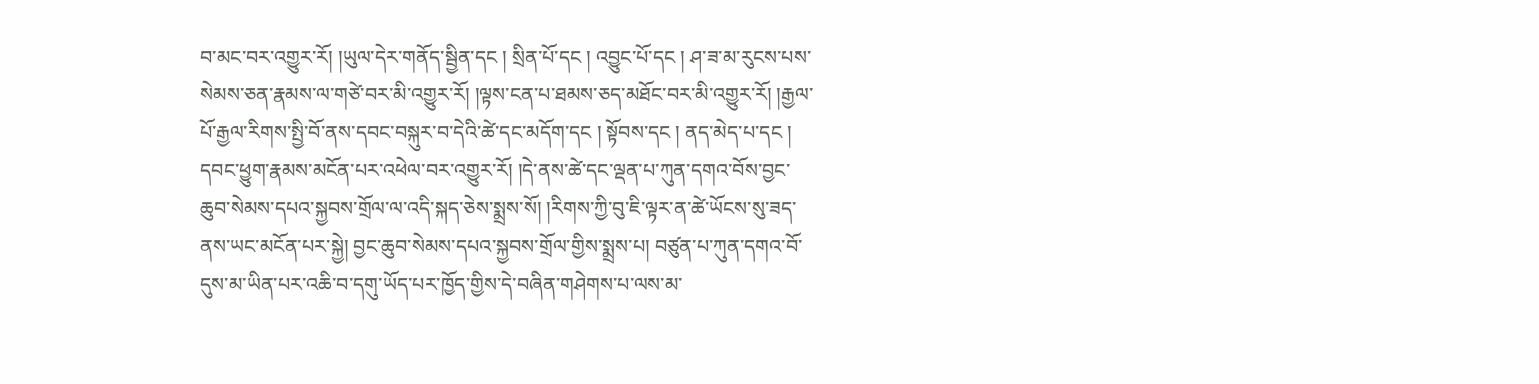བ་མང་བར་འགྱུར་རོ། །ཡུལ་དེར་གནོད་སྦྱིན་དང ། སྲིན་པོ་དང ། འབྱུང་པོ་དང ། ཤ་ཟ་མ་རུངས་པས་སེམས་ཅན་རྣམས་ལ་གཙེ་བར་མི་འགྱུར་རོ། །ལྟས་ངན་པ་ཐམས་ཅད་མཐོང་བར་མི་འགྱུར་རོ། །རྒྱལ་པོ་རྒྱལ་རིགས་སྤྱི་བོ་ནས་དབང་བསྐུར་བ་དེའི་ཚེ་དང་མདོག་དང ། སྟོབས་དང ། ནད་མེད་པ་དང ། དབང་ཕྱུག་རྣམས་མངོན་པར་འཕེལ་བར་འགྱུར་རོ། །དེ་ནས་ཚེ་དང་ལྡན་པ་ཀུན་དགའ་བོས་བྱང་ཆུབ་སེམས་དཔའ་སྐྱབས་གྲོལ་ལ་འདི་སྐད་ཅེས་སྨྲས་སོ། །རིགས་ཀྱི་བུ་ཇི་ལྟར་ན་ཚེ་ཡོངས་སུ་ཟད་ནས་ཡང་མངོན་པར་སྐྱེ། བྱང་ཆུབ་སེམས་དཔའ་སྐྱབས་གྲོལ་གྱིས་སྨྲས་པ། བཙུན་པ་ཀུན་དགའ་བོ་དུས་མ་ཡིན་པར་འཆི་བ་དགུ་ཡོད་པར་ཁྱོད་གྱིས་དེ་བཞིན་གཤེགས་པ་ལས་མ་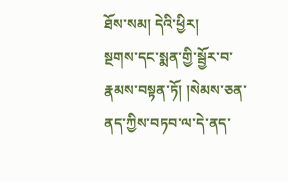ཐོས་སམ། དེའི་ཕྱིར།
སྔགས་དང་སྨན་གྱི་སྦྱོར་བ་རྣམས་བསྟན་ཏོ། །སེམས་ཅན་ནད་ཀྱིས་བཏབ་ལ་དེ་ནད་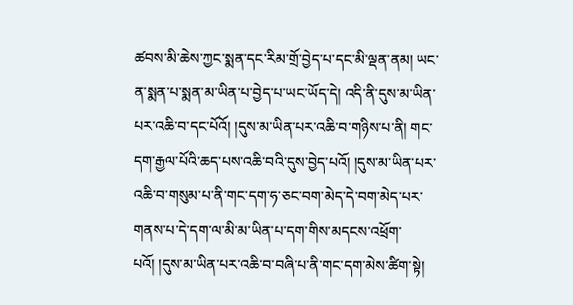ཚབས་མི་ཆེས་ཀྱང་སྨན་དང་རིམ་གྲོ་བྱེད་པ་དང་མི་ལྡན་ནམ། ཡང་ན་སྨན་པ་སྨན་མ་ཡིན་པ་བྱེད་པ་ཡང་ཡོད་དེ། འདི་ནི་དུས་མ་ཡིན་པར་འཆི་བ་དང་པོའོ། །དུས་མ་ཡིན་པར་འཆི་བ་གཉིས་པ་ནི། གང་དག་རྒྱལ་པོའི་ཆད་པས་འཆི་བའི་དུས་བྱེད་པའོ། །དུས་མ་ཡིན་པར་འཆི་བ་གསུམ་པ་ནི་གང་དག་ཧ་ཅང་བག་མེད་དེ་བག་མེད་པར་གནས་པ་དེ་དག་ལ་མི་མ་ཡིན་པ་དག་གིས་མདངས་འཕྲོག་པའོ། །དུས་མ་ཡིན་པར་འཆི་བ་བཞི་པ་ནི་གང་དག་མེས་ཚིག་སྟེ།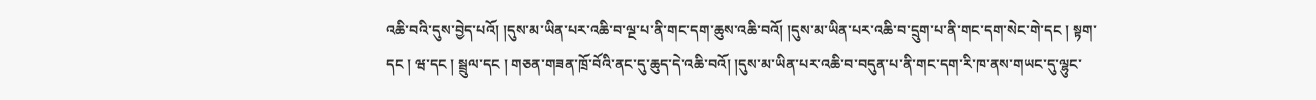འཆི་བའི་དུས་བྱེད་པའོ། །དུས་མ་ཡིན་པར་འཆི་བ་ལྔ་པ་ནི་གང་དག་ཆུས་འཆི་བའོ། །དུས་མ་ཡིན་པར་འཆི་བ་དྲུག་པ་ནི་གང་དག་སེང་གེ་དང ། སྟག་དང ། ཝ་དང ། སྦྲུལ་དང ། གཅན་གཟན་ཁྲོ་བོའི་ནང་དུ་ཆུད་དེ་འཆི་བའོ། །དུས་མ་ཡིན་པར་འཆི་བ་བདུན་པ་ནི་གང་དག་རི་ཁ་ནས་གཡང་དུ་ལྷུང་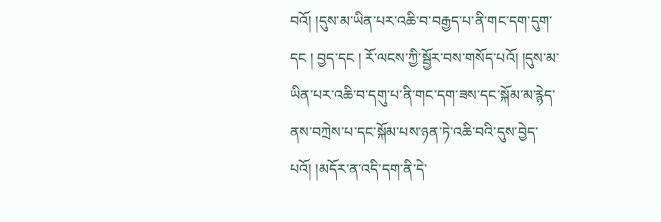བའོ། །དུས་མ་ཡིན་པར་འཆི་བ་བརྒྱད་པ་ནི་གང་དག་དུག་དང ། བྱད་དང ། རོ་ལངས་ཀྱི་སྦྱོར་བས་གསོད་པའོ། །དུས་མ་ཡིན་པར་འཆི་བ་དགུ་པ་ནི་གང་དག་ཟས་དང་སྐོམ་མ་རྙེད་ནས་བཀྲེས་པ་དང་སྐོམ་པས་ཉན་ཏེ་འཆི་བའི་དུས་བྱེད་པའོ། །མདོར་ན་འདི་དག་ནི་དེ་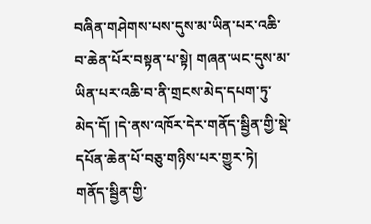བཞིན་གཤེགས་པས་དུས་མ་ཡིན་པར་འཆི་བ་ཆེན་པོར་བསྟན་པ་སྟེ། གཞན་ཡང་དུས་མ་ཡིན་པར་འཆི་བ་ནི་གྲངས་མེད་དཔག་ཏུ་མེད་དོ། །དེ་ནས་འཁོར་དེར་གནོད་སྦྱིན་གྱི་སྡེ་དཔོན་ཆེན་པོ་བཅུ་གཉིས་པར་གྱུར་ཏེ། གནོད་སྦྱིན་གྱི་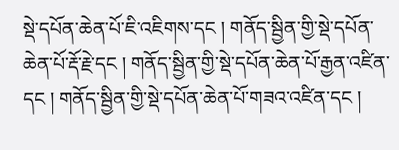སྡེ་དཔོན་ཆེན་པོ་ཇི་འཇིགས་དང ། གནོད་སྦྱིན་གྱི་སྡེ་དཔོན་ཆེན་པོ་རྡོ་རྗེ་དང ། གནོད་སྦྱིན་གྱི་སྡེ་དཔོན་ཆེན་པོ་རྒྱན་འཛིན་དང ། གནོད་སྦྱིན་གྱི་སྡེ་དཔོན་ཆེན་པོ་གཟའ་འཛིན་དང །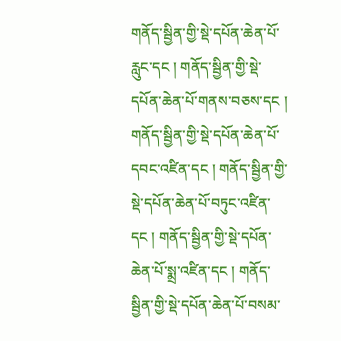གནོད་སྦྱིན་གྱི་སྡེ་དཔོན་ཆེན་པོ་རླུང་དང ། གནོད་སྦྱིན་གྱི་སྡེ་དཔོན་ཆེན་པོ་གནས་བཅས་དང ། གནོད་སྦྱིན་གྱི་སྡེ་དཔོན་ཆེན་པོ་དབང་འཛིན་དང ། གནོད་སྦྱིན་གྱི་སྡེ་དཔོན་ཆེན་པོ་བཏུང་འཛིན་དང ། གནོད་སྦྱིན་གྱི་སྡེ་དཔོན་ཆེན་པོ་སྨྲ་འཛིན་དང ། གནོད་སྦྱིན་གྱི་སྡེ་དཔོན་ཆེན་པོ་བསམ་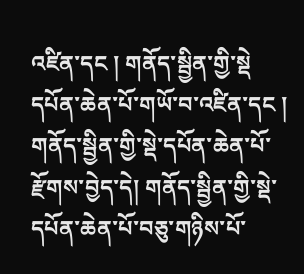འཛིན་དང ། གནོད་སྦྱིན་གྱི་སྡེ
དཔོན་ཆེན་པོ་གཡོ་བ་འཛིན་དང ། གནོད་སྦྱིན་གྱི་སྡེ་དཔོན་ཆེན་པོ་རྫོགས་བྱེད་དེ། གནོད་སྦྱིན་གྱི་སྡེ་དཔོན་ཆེན་པོ་བཅུ་གཉིས་པོ་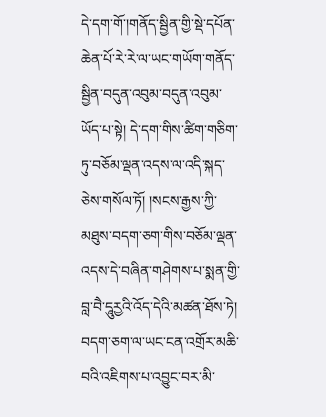དེ་དག་གོ་།གནོད་སྦྱིན་གྱི་སྡེ་དཔོན་ཆེན་པོ་རེ་རེ་ལ་ཡང་གཡོག་གནོད་སྦྱིན་བདུན་འབུམ་བདུན་འབུམ་ཡོད་པ་སྟེ། དེ་དག་གིས་ཚིག་གཅིག་ཏུ་བཅོམ་ལྡན་འདས་ལ་འདི་སྐད་ཅེས་གསོལ་ཏོ། །སངས་རྒྱས་ཀྱི་མཐུས་བདག་ཅག་གིས་བཅོམ་ལྡན་འདས་དེ་བཞིན་གཤེགས་པ་སྨན་གྱི་བླ་བཻ་དཱུརྱའི་འོད་དེའི་མཚན་ཐོས་ཏེ། བདག་ཅག་ལ་ཡང་ངན་འགྲོར་མཆི་བའི་འཇིགས་པ་འབྱུང་བར་མི་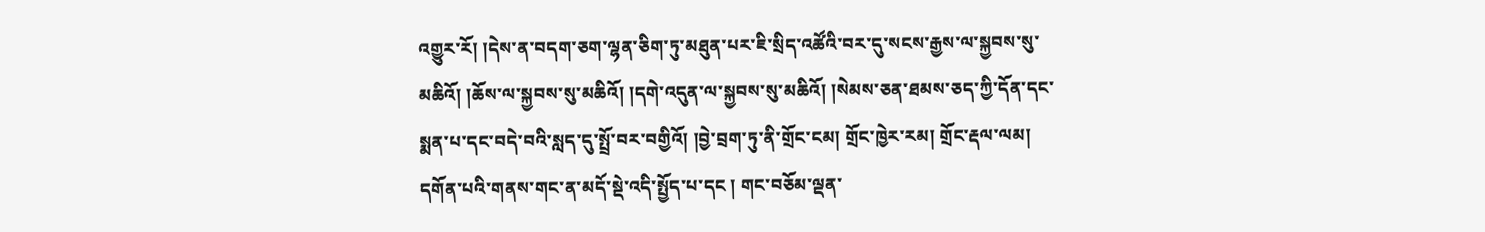འགྱུར་རོ། །དེས་ན་བདག་ཅག་ལྷན་ཅིག་ཏུ་མཐུན་པར་ཇི་སྲིད་འཚོའི་བར་དུ་སངས་རྒྱས་ལ་སྐྱབས་སུ་མཆིའོ། །ཆོས་ལ་སྐྱབས་སུ་མཆིའོ། །དགེ་འདུན་ལ་སྐྱབས་སུ་མཆིའོ། །སེམས་ཅན་ཐམས་ཅད་ཀྱི་དོན་དང་སྨན་པ་དང་བདེ་བའི་སླད་དུ་སྤྲོ་བར་བགྱིའོ། །བྱེ་བྲག་ཏུ་ནི་གྲོང་ངམ། གྲོང་ཁྱེར་རམ། གྲོང་རྡལ་ལམ། དགོན་པའི་གནས་གང་ན་མདོ་སྡེ་འདི་སྤྱོད་པ་དང ། གང་བཅོམ་ལྡན་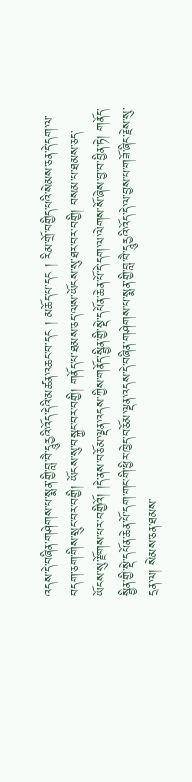འདས་དེ་བཞིན་གཤེགས་པ་སྨན་གྱི་བླ་བཻ་དཱུརྱའི་འོད་དེའི་མཚན་འཆང་བ་དང ། མཆོད་པ་དང ། རིམ་གྲོ་བགྱིད་པའི་སེམས་ཅན་དེ་དག་ལ་བདག་ཅག་གིས་སྲུང་བར་བགྱི། ཡོངས་སུ་བསྐྱང་བར་བགྱི། གནོད་པ་ཐམས་ཅད་ལས་ཡོངས་སུ་ཐར་བར་བགྱི། བསམ་པ་ཐམས་ཅད་ཡོངས་སུ་རྫོགས་པར་བགྱིའོ། །དེ་ནས་བཅོམ་ལྡན་འདས་ཀྱིས་གནོད་སྦྱིན་གྱི་སྡེ་དཔོན་ཆེན་པོ་དེ་དག་ལ་ལེགས་སོ་ཞེས་བྱ་བ་བྱིན་ཏེ། གནོད་སྦྱིན་གྱི་སྡེ་དཔོན་ཆེན་པོ་དག་གང་གི་ཕྱིར་ཁྱེད་བཅོམ་ལྡན་འདས་དེ་བཞིན་གཤེགས་པ་སྨན་གྱི་བླ་བཻ་དཱུརྱའི་འོད་དེ་ལ་བྱས་པ་གཟོ་ཞིང་རྗེས་སུ་དྲན་ལ། སེམས་ཅན་ཐམས་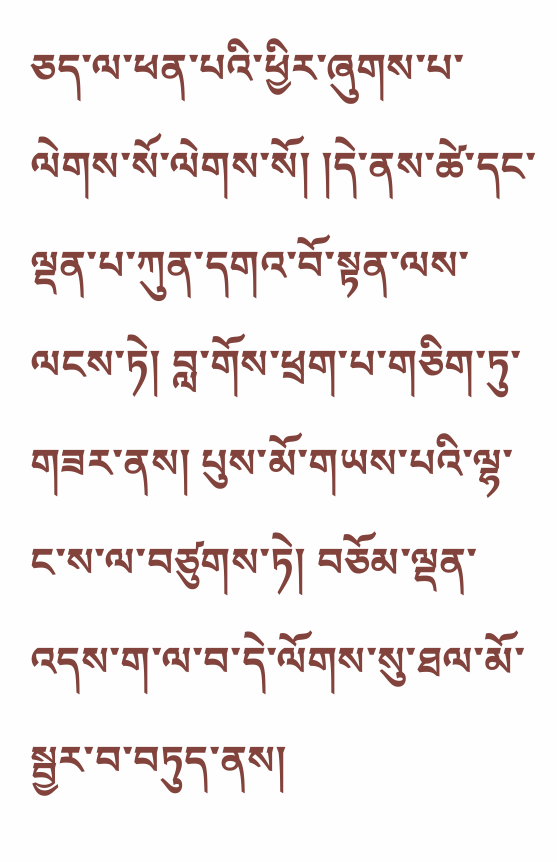ཅད་ལ་ཕན་པའི་ཕྱིར་ཞུགས་པ་ལེགས་སོ་ལེགས་སོ། །དེ་ནས་ཚེ་དང་ལྡན་པ་ཀུན་དགའ་བོ་སྟན་ལས་ལངས་ཏེ། བླ་གོས་ཕྲག་པ་གཅིག་ཏུ་གཟར་ནས། པུས་མོ་གཡས་པའི་ལྷ་ང་ས་ལ་བཙུགས་ཏེ། བཅོམ་ལྡན་འདས་ག་ལ་བ་དེ་ལོགས་སུ་ཐལ་མོ་སྦྱར་བ་བཏུད་ནས།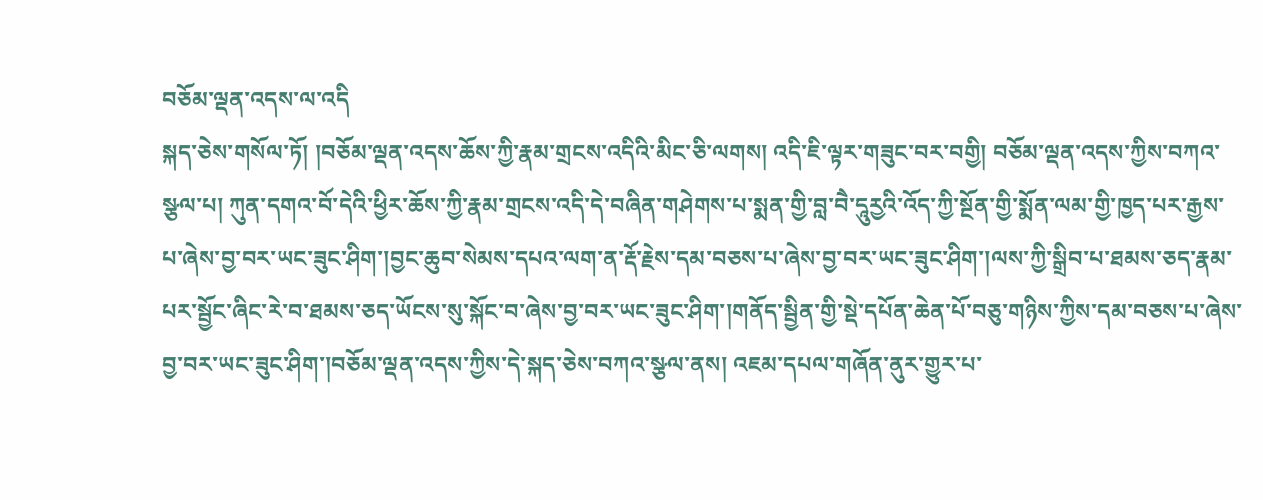བཅོམ་ལྡན་འདས་ལ་འདི
སྐད་ཅེས་གསོལ་ཏོ། །བཅོམ་ལྡན་འདས་ཆོས་ཀྱི་རྣམ་གྲངས་འདིའི་མིང་ཅི་ལགས། འདི་ཇི་ལྟར་གཟུང་བར་བགྱི། བཅོམ་ལྡན་འདས་ཀྱིས་བཀའ་སྩལ་པ། ཀུན་དགའ་བོ་དེའི་ཕྱིར་ཆོས་ཀྱི་རྣམ་གྲངས་འདི་དེ་བཞིན་གཤེགས་པ་སྨན་གྱི་བླ་བཻ་དཱུརྱའི་འོད་ཀྱི་སྔོན་གྱི་སྨོན་ལམ་གྱི་ཁྱད་པར་རྒྱས་པ་ཞེས་བྱ་བར་ཡང་ཟུང་ཤིག་།བྱང་ཆུབ་སེམས་དཔའ་ལག་ན་རྡོ་རྗེས་དམ་བཅས་པ་ཞེས་བྱ་བར་ཡང་ཟུང་ཤིག་།ལས་ཀྱི་སྒྲིབ་པ་ཐམས་ཅད་རྣམ་པར་སྦྱོང་ཞིང་རེ་བ་ཐམས་ཅད་ཡོངས་སུ་སྐོང་བ་ཞེས་བྱ་བར་ཡང་ཟུང་ཤིག་།གནོད་སྦྱིན་གྱི་སྡེ་དཔོན་ཆེན་པོ་བཅུ་གཉིས་ཀྱིས་དམ་བཅས་པ་ཞེས་བྱ་བར་ཡང་ཟུང་ཤིག་།བཅོམ་ལྡན་འདས་ཀྱིས་དེ་སྐད་ཅེས་བཀའ་སྩལ་ནས། འཇམ་དཔལ་གཞོན་ནུར་གྱུར་པ་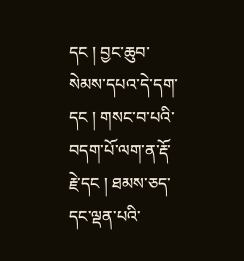དང ། བྱང་ཆུབ་སེམས་དཔའ་དེ་དག་དང ། གསང་བ་པའི་བདག་པོ་ལག་ན་རྡོ་རྗེ་དང ། ཐམས་ཅད་དང་ལྡན་པའི་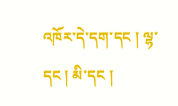འཁོར་དེ་དག་དང ། ལྷ་དང ། མི་དང །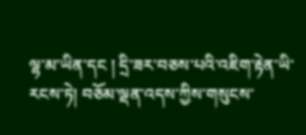ལྷ་མ་ཡིན་དང ། དྲི་ཟར་བཅས་པའི་འཇིག་རྟེན་ཡི་རངས་ཏེ། བཅོམ་ལྡན་འདས་ཀྱིས་གསུངས་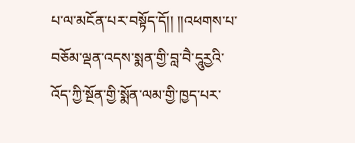པ་ལ་མངོན་པར་བསྟོད་དོ།། །།འཕགས་པ་བཅོམ་ལྡན་འདས་སྨན་གྱི་བླ་བཻ་དཱུརྱའི་འོད་ཀྱི་སྔོན་གྱི་སྨོན་ལམ་གྱི་ཁྱད་པར་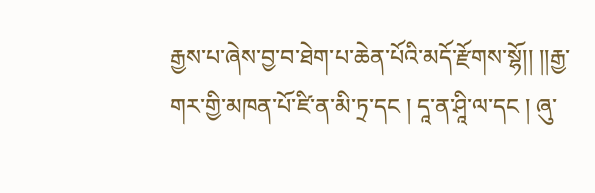རྒྱས་པ་ཞེས་བྱ་བ་ཐེག་པ་ཆེན་པོའི་མདོ་རྫོགས་སྷོ།། །།རྒྱ་གར་གྱི་མཁན་པོ་ཛི་ན་མི་ཏྲ་དང ། དཱ་ན་ཤཱི་ལ་དང ། ཞུ་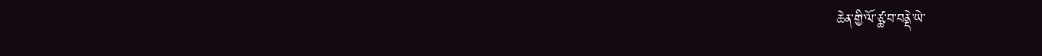ཆེན་གྱི་ལོ་ཙྪ་བ་བནྡེ་ཡེ་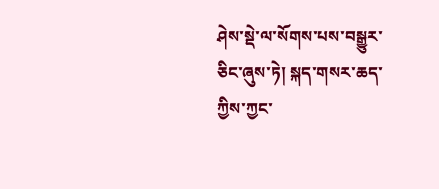ཤེས་སྡེ་ལ་སོགས་པས་བསྒྱུར་ཅིང་ཞུས་ཏེ། སྐད་གསར་ཆད་ཀྱིས་ཀྱང་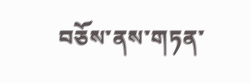བཅོས་ནས་གཏན་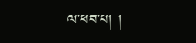ལ་ཕབ་པ། །